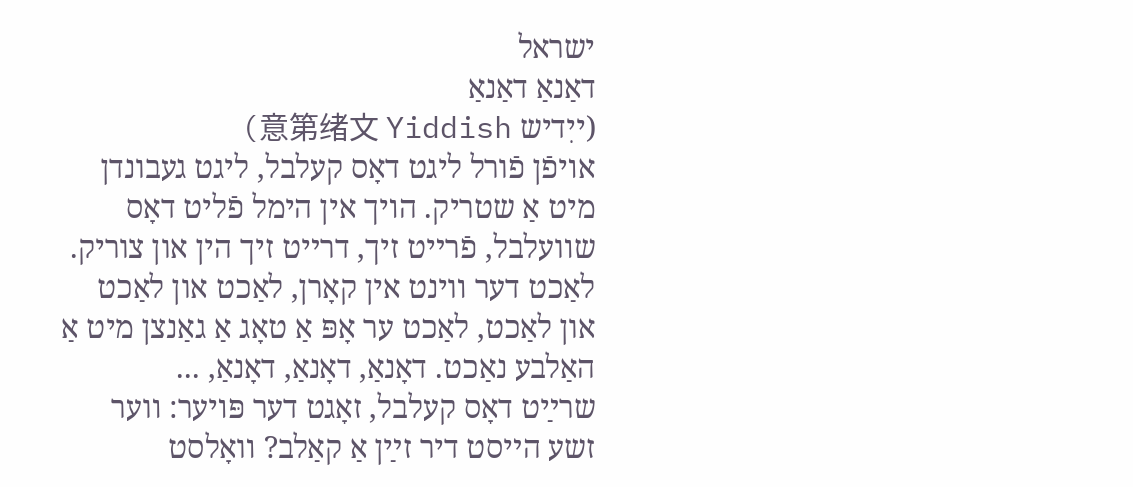ישראל
דאַנאַ דאַנאַ
(ייִדיש 意第绪文 Yiddish)
אױפֿן פֿורל ליגט דאָס קעלבל, ליגט געבונדן מיט אַ שטריק. הױך אין הימל פֿליט דאָס שװעלבל, פֿרײט זיך, דרײט זיך הין און צוריק.
לאַכט דער װינט אין קאָרן, לאַכט און לאַכט און לאַכט, לאַכט ער אָפּ אַ טאָג אַ גאַנצן מיט אַ האַלבע נאַכט. דאָנאַ, דאָנאַ, דאָנאַ, ...
שרײַט דאָס קעלבל, זאָגט דער פּױער: װער זשע הײסט דיר זײַן אַ קאַלב? װאָלסט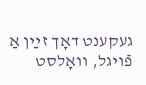געקענט דאָך זײַן אַ פֿױגל, װאָלסט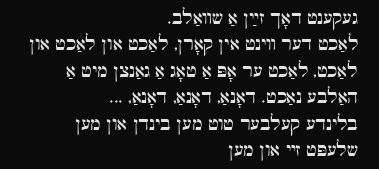געקענט דאָך זײַן אַ שװאַלב.
לאַכט דער װינט אין קאָרן, לאַכט און לאַכט און לאַכט, לאַכט ער אָפּ אַ טאָג אַ גאַנצן מיט אַ האַלבע נאַכט. דאָנאַ, דאָנאַ, דאָנאַ, ...
בלינדע קעלבער טוט מען בינדן און מען שלעפּט זײ און מען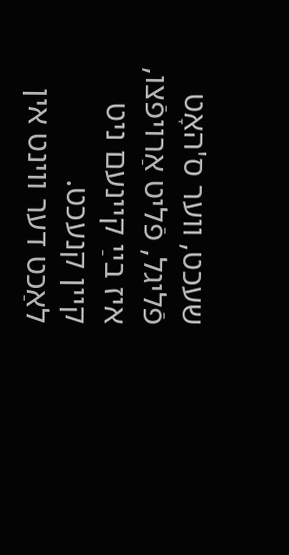שעכט, װער ס'האָט פֿליגל, פֿליט אַרױפֿצו, איז בײַ קײנעם ניט קײן קנעכט.
לאַכט דער װינט אין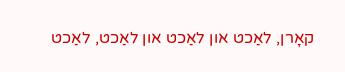קאָרן, לאַכט און לאַכט און לאַכט, לאַכט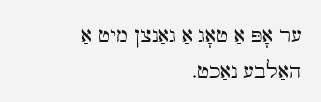ער אָפּ אַ טאָג אַ גאַנצן מיט אַ האַלבע נאַכט.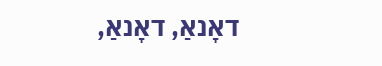דאָנאַ, דאָנאַ,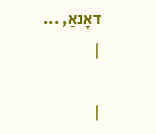דאָנאַ, ...
|

|